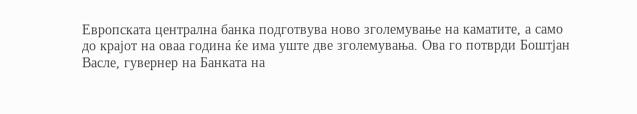Европската централна банка подготвува ново зголемување на каматите, а само до крајот на оваа година ќе има уште две зголемувања. Ова го потврди Боштјан Васле, гувернер на Банката на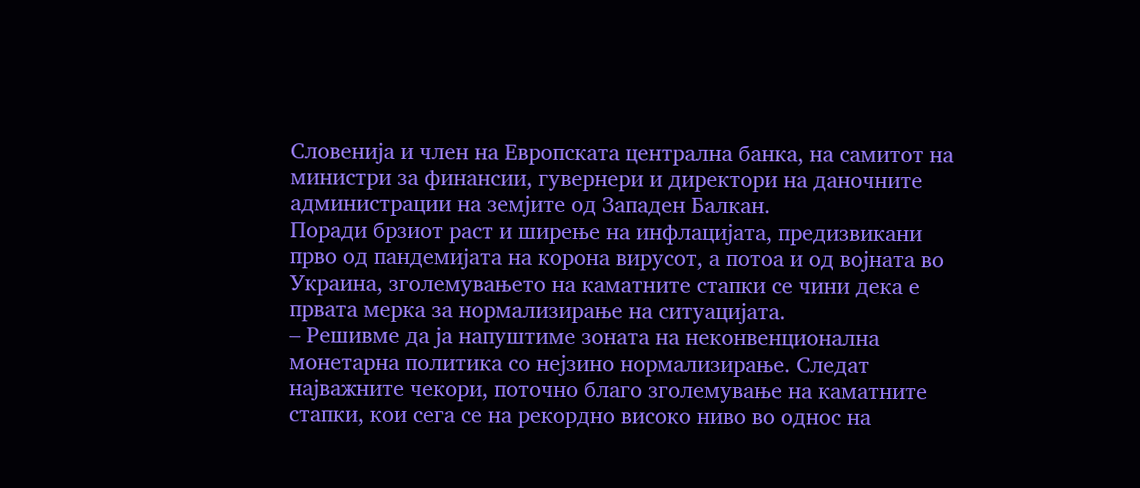Словенија и член на Европската централна банка, на самитот на министри за финансии, гувернери и директори на даночните администрации на земјите од Западен Балкан.
Поради брзиот раст и ширење на инфлацијата, предизвикани прво од пандемијата на корона вирусот, а потоа и од војната во Украина, зголемувањето на каматните стапки се чини дека е првата мерка за нормализирање на ситуацијата.
– Решивме да ја напуштиме зоната на неконвенционална монетарна политика со нејзино нормализирање. Следат најважните чекори, поточно благо зголемување на каматните стапки, кои сега се на рекордно високо ниво во однос на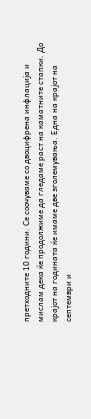претходните 10 години. Се соочуваме со двоцифрена инфлација и мислам дека ќе продолжиме да гледаме раст на каматните стапки. До крајот на годината ќе имаме две зголемувања. Една на крајот на септември и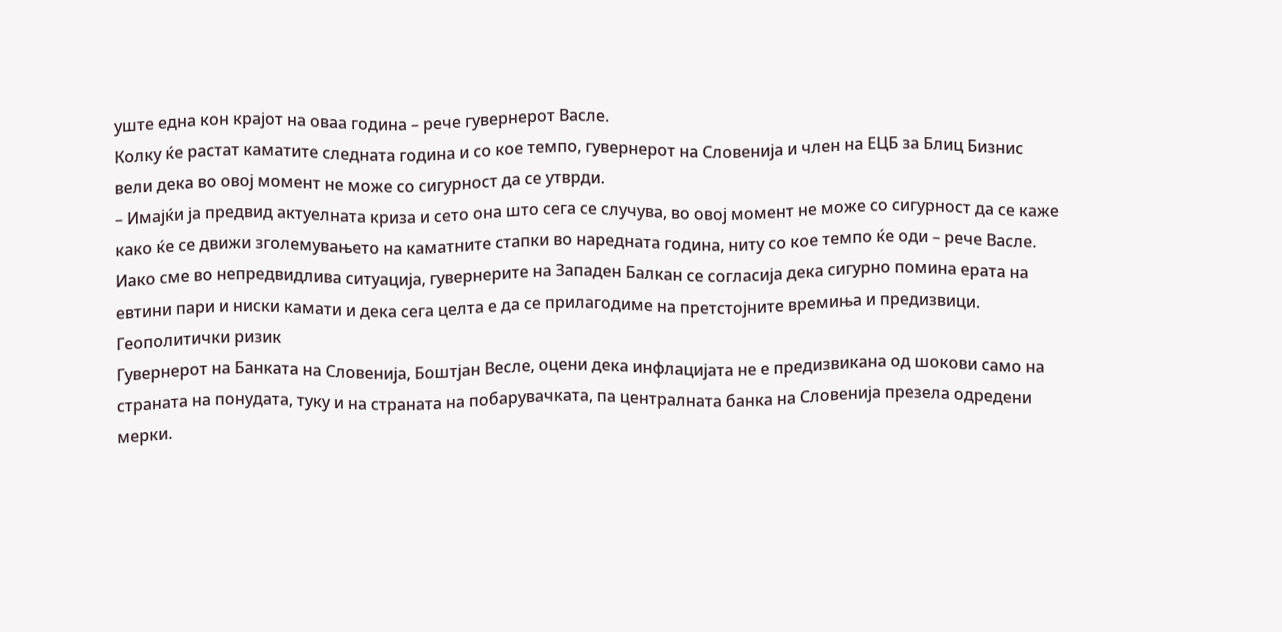уште една кон крајот на оваа година – рече гувернерот Васле.
Колку ќе растат каматите следната година и со кое темпо, гувернерот на Словенија и член на ЕЦБ за Блиц Бизнис вели дека во овој момент не може со сигурност да се утврди.
– Имајќи ја предвид актуелната криза и сето она што сега се случува, во овој момент не може со сигурност да се каже како ќе се движи зголемувањето на каматните стапки во наредната година, ниту со кое темпо ќе оди – рече Васле.
Иако сме во непредвидлива ситуација, гувернерите на Западен Балкан се согласија дека сигурно помина ерата на евтини пари и ниски камати и дека сега целта е да се прилагодиме на претстојните времиња и предизвици.
Геополитички ризик
Гувернерот на Банката на Словенија, Боштјан Весле, оцени дека инфлацијата не е предизвикана од шокови само на страната на понудата, туку и на страната на побарувачката, па централната банка на Словенија презела одредени мерки.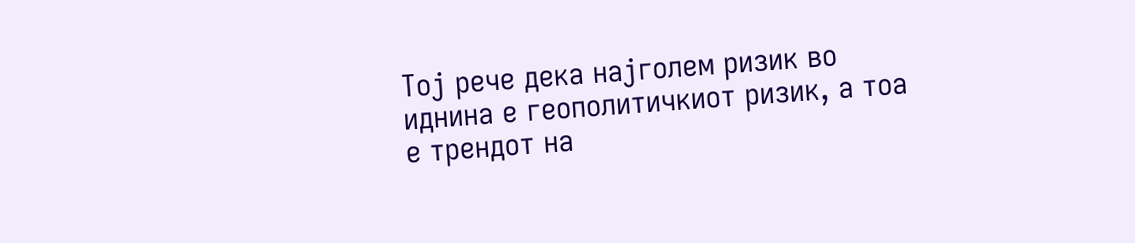Тој рече дека најголем ризик во иднина е геополитичкиот ризик, а тоа е трендот на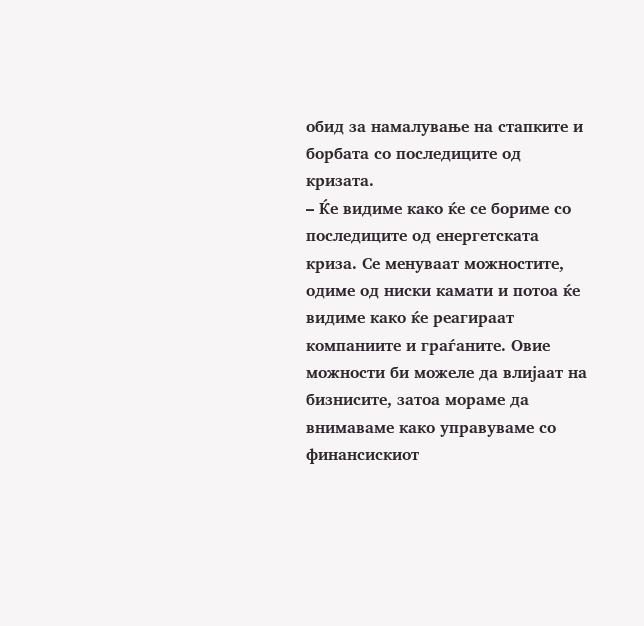обид за намалување на стапките и борбата со последиците од кризата.
– Ќе видиме како ќе се бориме со последиците од енергетската криза. Се менуваат можностите, одиме од ниски камати и потоа ќе видиме како ќе реагираат компаниите и граѓаните. Овие можности би можеле да влијаат на бизнисите, затоа мораме да внимаваме како управуваме со финансискиот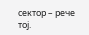сектор – рече тој.